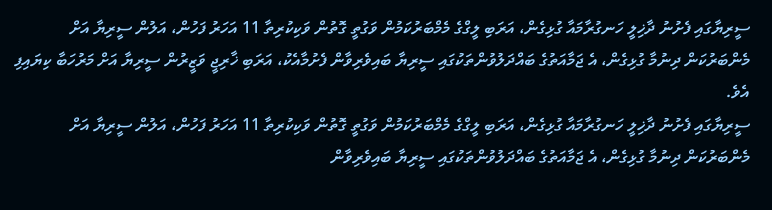ސީރިޔާގައި ފެށުނު ދާޚިލީ ހަނގުރާމައާ ގުޅިގެން، އަރަބި ލީގްގެ މެމްބަރުކަމުން ވަގުތީ ގޮތުން ވަކިކުރިތާ 11 އަހަރު ފަހުން، އަލުން ސީރިޔާ އަށް މެންބަރުކަން ދިނުމާ ގުޅިގެން، އެ ޖަމާއަތުގެ ބައްދަލުވުންތަކުގައި ސީރިޔާ ބައިވެރިވާން ފެށުމާއެކު، އަރަބި ޚާރިޖީ ވަޒީރުން ސީރިޔާ އަށް މަރުހަބާ ކިޔައިފި އެވެ.
ސީރިޔާގައި ފެށުނު ދާޚިލީ ހަނގުރާމައާ ގުޅިގެން، އަރަބި ލީގްގެ މެމްބަރުކަމުން ވަގުތީ ގޮތުން ވަކިކުރިތާ 11 އަހަރު ފަހުން، އަލުން ސީރިޔާ އަށް މެންބަރުކަން ދިނުމާ ގުޅިގެން، އެ ޖަމާއަތުގެ ބައްދަލުވުންތަކުގައި ސީރިޔާ ބައިވެރިވާން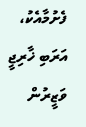ފެށުމާއެކު، އަރަބި ޚާރިޖީ ވަޒީރުން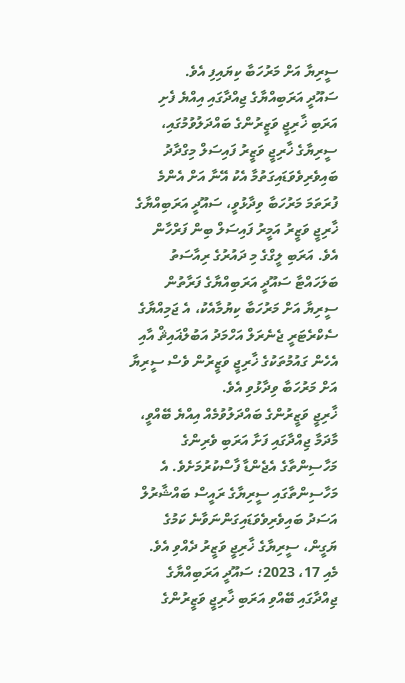ސީރިޔާ އަށް މަރުހަބާ ކިޔައިފި އެވެ.
ސައޫދީ އަރަބިއްޔާގެ ޖިއްދާގައި އިއްޔެ ފެށި އަރަބި ޚާރިޖީ ވަޒީރުންގެ ބައްދަލުވުމުގައި، ސީރިޔާގެ ޚާރިޖީ ވަޒީރު ފައިސަލް މިގްދާދު ބައިވެރިވެވަޑައިގަތުމާ އެކު އޭނާ އަށް އެންމެ ފުރަތަމަ މަރުހަބާ ވިދާޅުވީ، ސައޫދީ އަރަބިއްޔާގެ ޚާރިޖީ ވަޒީރު އަމީރު ފައިސަލް ބިން ފަރްހާން އެވެ. އަރަބި ލީގްގެ މި ދައުރުގެ ރިއާސަތު ބަލަހައްޓާ ސައޫދީ އަރަބިއްޔާގެ ފަރާތުން ސީރިޔާ އަށް މަރުހަބާ ކިޔުމާއެކު، އެ ޖަމިއްޔާގެ ސެކްރެޓަރީ ޖެނެރަލް އަހްމަދު އަބުލްޣައިޘް އާއި އެހެން ގައުމުތަކުގެ ޚާރިޖީ ވަޒީރުން ވެސް ސީރިޔާ އަށް މަރުހަބާ ވިދާޅުވި އެވެ.
ޚާރިޖީ ވަޒީރުންގެ ބައްދަލުވުމެއް އިއްޔެ ބޭއްވީ، މާދަމާ ޖިއްދާގައި ފަށާ އަރަބި ވެރިންގެ މަހާސިންތާގެ އެޖެންޑާ ފާސްކުރުމަށެވެ. އެ މަހާސިންތާގައި ސީރިޔާގެ ރައީސް ބައްޝާރުލް އަސަދު ބައިވެރިވެވަޑައިގަންނަވާނެ ކަމުގެ ޔަގީން، ސީރިޔާގެ ޚާރިޖީ ވަޒީރު ދެއްވި އެވެ.
މެއި 17، 2023؛ ސައޫދީ އަރަބިއްޔާގެ ޖިއްދާގައި ބޭއްވި އަރަބި ޚާރިޖީ ވަޒީރުންގެ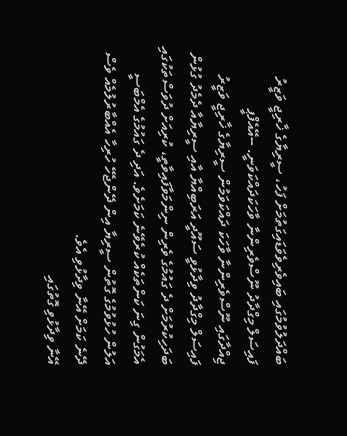ބައްދަލުވުމުގައި ބައިވެރިވެވަޑައިގަތުމަށް ފަހު، ސީރިޔާގެ ޚާރިޖީ ވަޒީރު ފައިސަލް މިގްދާދު ނޫސްވެރިންނާ ވާހަކަދައްކަވަނީ. --އޭއެފްޕީ
ޖިއްދާގައި ނޫސްވެރިންނާ ވާހަކަ ދައްކަވަމުން ސީރިޔާގެ ޚާރިޖީ ވަޒީރު ފައިސަލް މިގްދާދު ވިދާޅުވީ ސައޫދީ އަރަބިއްޔާ އާއި ސީރިޔާއާ ދެމެދު ގުޅުން ބަދަހިކުރުމަށް ދެ ގައުމުގެ ވެރިން ނިންމަވާފައިވާތީ، ކުރިއަށް ދުވަސްތަކުގައި އެމަގުން ގިނަ ކަންތަކެއް ކުރެވޭނެ ކަމަށެވެ. އަދި ދެ ގައުމުގެ އެމްބަސީ އަލުން ހުޅުވުމުގެ ގޮތުން ސީރިޔާ އިން ދޭންޖެހޭ ހުރިހާ އެއްބާރުލުމެއް ވެސް ދޭނެ ކަމަށް އޭނާ ވިދާޅުވި އެވެ.
އޭނާ ވިދާޅުވި ގޮތުގައި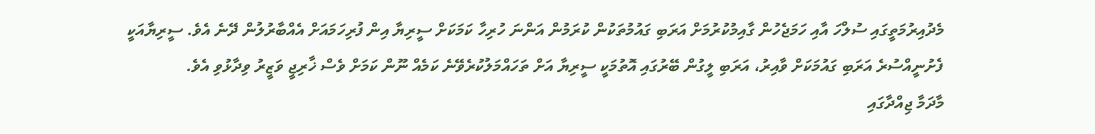މެދުއިރުމަތީގައި ސުލްހަ އާއި ހަމަޖެހުން ގާއިމުކުރުމަށް އަރަބި ގައުމުތަކުން ކުރަމުން އަންނަ ހުރިހާ ކަމަކަށް ސީރިޔާ އިން ފުރިހަމައަށް އެއްބާރުލުން ދޭނެ އެވެ. ސީރިޔާއަކީ ފެށުނީއްސުރެ އަރަބި ގައުމަކަށް ވާއިރު، އަރަބި ލީގުން ބޭރުގައި އޮތުމަކީ ސީރިޔާ އަށް ތަހައްމަލުކުރެވޭނެ ކަމެއް ނޫން ކަމަށް ވެސް ޚާރިޖީ ވަޒީރު ވިދާޅުވި އެވެ.
މާދަމާ ޖިއްދާގައި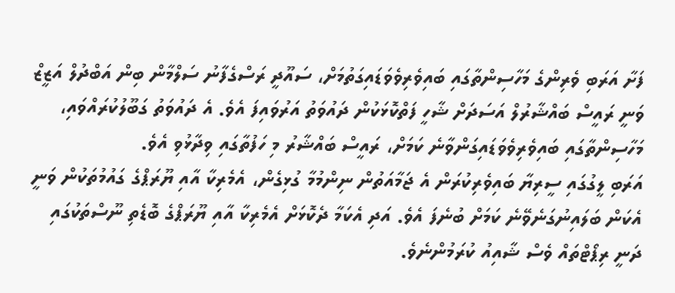ފަށާ އަރަބި ވެރިންގެ މަހާސިންތާގައި ބައިވެރިވެވަޑައިގަތުމަށް، ސައޫދީ ރަސްގެފާނު ސަލްމާން ބިން އަބްދުލް އަޒީޒް ވަނީ ރައީސް ބައްޝާރުލް އަސަދަށް ޝާހީ ފަތްކޮޅަކުން ދައުވަތު އަރުވައިފަ އެވެ. އެ ދައުވަތު ގަބޫލުކުރައްވައި، މަހާސިންތާގައި ބައިވެރިވެވަޑައިގަންވާނެ ކަމަށް، ރައީސް ބައްޝާރު މި ހަފުތާގައި ވިދާޅުވި އެވެ.
އަރަބި ލީގުގައި ސީރިޔާ ބައިވެރިކުރަން އެ ޖަމާއަތުން ނިންމުމާ ގުޅިގެން، އެމެރިކާ އާއި ޔޫރަޕްގެ ގައުމުތަކުން ވަނީ އެކަން ބަލައިނުގަނެވޭނެ ކަމަށް ބުނެފަ އެވެ. އަދި އެކަމާ ދެކޮޅަށް އެމެރިކާ އާއި ޔޫރަޕްގެ ބޮޑެތި ނޫސްތަކުގައި ދަނީ ރިޕޯޓްތައް ވެސް ޝާއިއު ކުރަމުންނެވެ.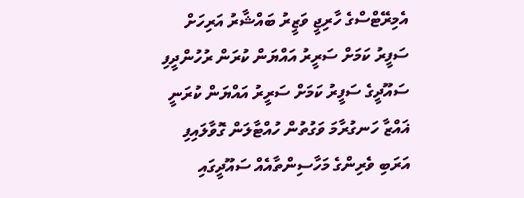އެމިރޭޓްސްގެ ހާރިޖީ ވަޒީރު ބައްޝާރު އަރިހަށް
ސަފީރު ކަމަށް ސަރީރު އައްޔަން ކުރަން ރުހުންދީފި
ސައޫދީގެ ސަފީރު ކަމަށް ސަރީރު އައްޔަން ކުރަނީ
ޣައްޒާ ހަނގުރާމަ ވަގުތުން ހުއްޓާލަން ގޮވާލައިފި
އަރަބި ވެރިންގެ މަހާސިންތާއެއް ސައޫދީގައި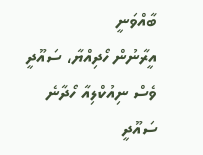ބާއްވަނީ
އީރާނުން ހޯދިއްޔާ، ސައޫދީ ވެސް ނިއުކްލިއާ ހޯދާނެ
ސައޫދީ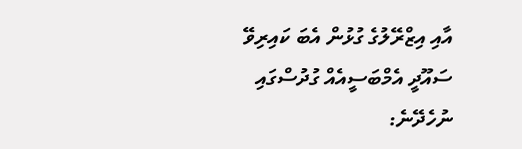އާއި އިޒްރޭލުގެ ގުޅުން އެބަ ކައިރިވޭ
ސައޫދީ އެމްބަސީއެއް ގުދުސްގައި ނުހެދޭނެ: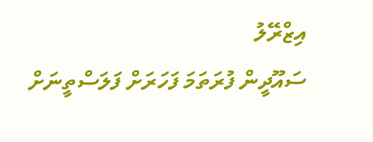އިޒްރޭލު
ސައޫދީން ފުރަތަމަ ފަހަރަށް ފަލަސްތީނަށް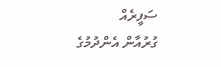ސަފީރެއް
ގުރުއާން އެންދުމުގެ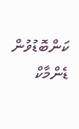ކަންބޮޑުވުން ޑެންމާކް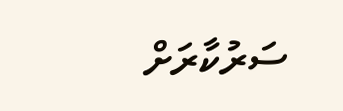ސަރުކާރަށް